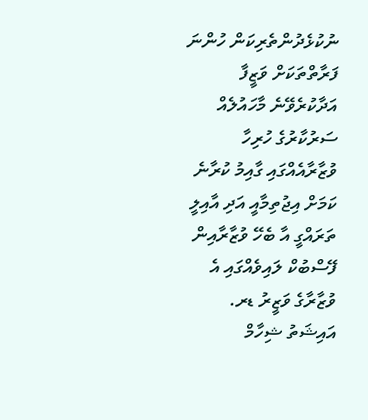ނުކުޅެދުންތެރިކަން ހުންނަ ފަރާތްތަކަށް ވަޒީފާ އަދާކުރެވޭނެ މާހައުލެއް ސަރުކާރުގެ ހުރިހާ ވުޒާރާއެއްގައި ގާއިމު ކުރާނެ ކަމަށް އިޖުތިމާއީ އަދި އާއިލީ ތަރައްގީ އާ ބެހޭ ވުޒާރާއިން ފޭސްބުކް ލައިވެއްގައި އެ ވުޒާރާގެ ވަޒީރު ޑރ. އައިޝަތު ޝިހާމް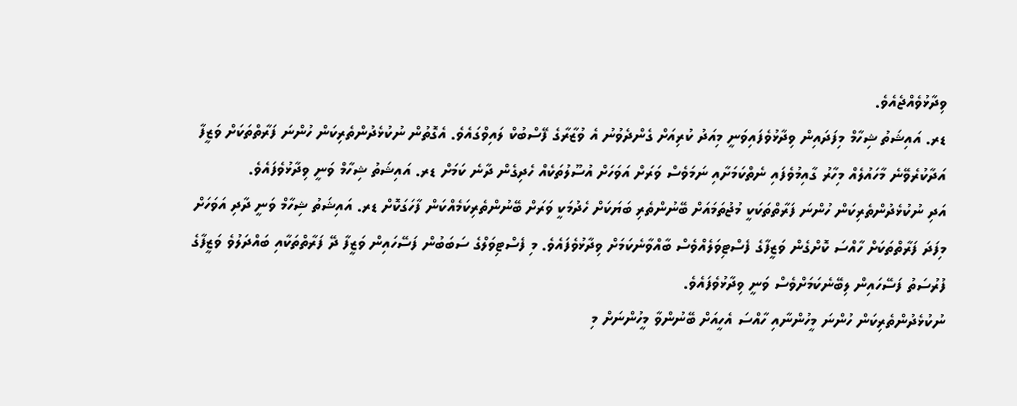ވިދާޅުވެއްޖެއެވެ.
ޑރ. އައިޝަތު ޝިހާމް މިފަދައިން ވިދާޅުވެފައިވަނީ މިއަދު ކުރިއަށް ގެންދެވުނު އެ ވުޒާރާގެ ފޭސްބުކް ލައިވްގައެވެ. އެގޮތުން ނުކުޅެދުންތެރިކަން ހުންނަ ފަރާތްތަކަށް ވަޒީފާ އަދާކުރެވޭނެ މާހައުލެއް މިހާރު ގާއިމުވެފައި ނެތްކަމަށާއި ނަމަވެސް ވަރަށް އަވަހަށް އުސޫލުތަކެއް ހެދިގެން ދާނެ ކަމަށް ޑރ. އައިޝަތު ޝިހާމް ވަނީ ވިދާޅުވެފައެވެ.
އަދި ނުކުޅެދުންތެރިކަން ހުންނަ ފަރާތްތަކަކީ މުޖުތަމައަށް ބޭނުންތެރި ބަޔަކަށް ހެދުމަކީ ވަރަށް ބޭނުންތެރިކަމެއްކަން ފާހަގަކޮށް ޑރ. އައިޝަތު ޝިހާމް ވަނީ ދާދި އަވަހަށް މިފަދަ ފަރާތްތަކަށް ހާއްސަ ކޮށްގެން ވަޒީފާގެ ފެސްޓިވަލެއްވެސް ބާއްވާނެކަމަށް ވިދާޅުވެފައެވެ. މި ފެސްޓިވަލްގެ ސަބަބުން ފަސޭހައިން ވަޒީފާ ދޭ ފަރާތްތަކާއި ބައްދަލުވެ ވަޒީފާގެ ފުރުސަތު ފަސޭހައިން ލިބޭނެކަމަށްވެސް ވަނީ ވިދާޅުވެފައެވެ.
ނުކުޅެދުންތެރިކަން ހުންނަ މީހުންނާއި ހާއްސަ އެހީއަށް ބޭނުންވާ މީހުންނަށް މި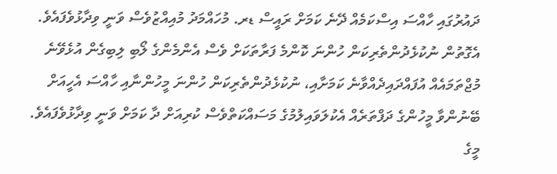ދައުރުގައި ހާއްސަ އިސްކަމެއް ދޭނެ ކަމަށް ރައީސް ޑރ. މުހައްމަދު މުއިއްޒުވެސް ވަނީ ވިދާޅުވެފައެވެ. އެގޮތުން ނުކުޅެދުންތެރިކަން ހުންނަ ކޮންމެ ފަރާތަކަށް ވެސް އެންމެންގެ ލޯބި ލިބިގެން އުޅެވޭނެ މުޖްތަމައެއް އުފައްދައިދެއްވާނެ ކަމަށާއި، ނުކުޅެދުންތެރިކަން ހުންނަ މީހުންނާއި ހާއްސަ އެހީއަށް ބޭނުންވާ މީހުންގެ ދަފްތަރެއް އެކުލަވައިލުމުގެ މަސައްކަތްވެސް ކުރިއަށް ދާ ކަމަށް ވަނީ ވިދާޅުވެފައެވެ.
މީގެ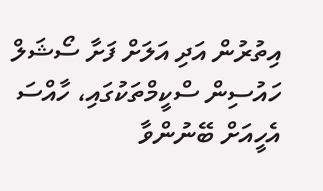އިތުރުން އަދި އަލަށް ފަށާ ސޯޝަލް ހައުސިން ސްކީމްތަކުގައި، ހާއްސަ އެހީއަށް ބޭނުންވާ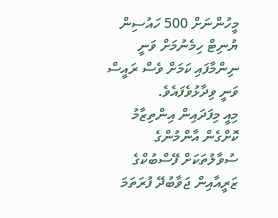މީހުންނަށް 500 ހައުސިން ޔުނިޓް ހިމެނުމަށް ވަނީ ނިންމާފައި ކަމަށް ވެސް ރައީސް ވަނީ ވިދާޅުވެފައެވެ.
މިއީ މިފަދައިން އިންތިޒާމު ކޮށްގެން އާންމުންގެ ސުވާލުތަކަށް ފޭސްބުކްގެ ޒަރީއާއިން ޖަވާބުދޭ ފުރަތަމަ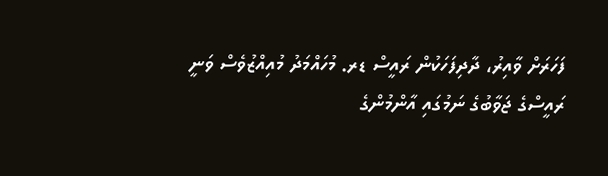ފަހަރަށް ވާއިރު، ދާދިފަހަކުން ރައީސް ޑރ. މުހައްމަދު މުއިއްޒުވެސް ވަނީ ރައީސްގެ ޖަވާބުގެ ނަމުގައި އާންމުންގެ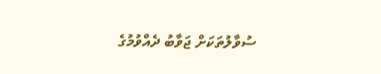ސުވާލުތަކަށް ޖަވާބު ދެއްވުމުގެ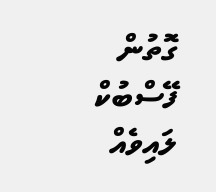ގޮތުން ފޭސްބުކް ލައިވެއް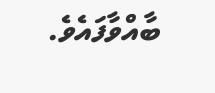ބާއްވާފައެވެ.